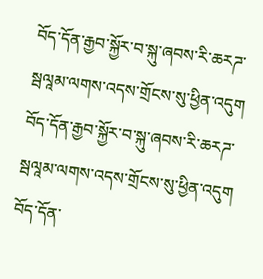བོད་དོན་རྒྱབ་སྐྱོར་བ་སྐུ་ཞབས་ཪི་ཆརཌ་སྦལཱམ་ལགས་འདས་གྲོངས་སུ་ཕྱིན་འདུག
བོད་དོན་རྒྱབ་སྐྱོར་བ་སྐུ་ཞབས་ཪི་ཆརཌ་སྦལཱམ་ལགས་འདས་གྲོངས་སུ་ཕྱིན་འདུག བོད་དོན་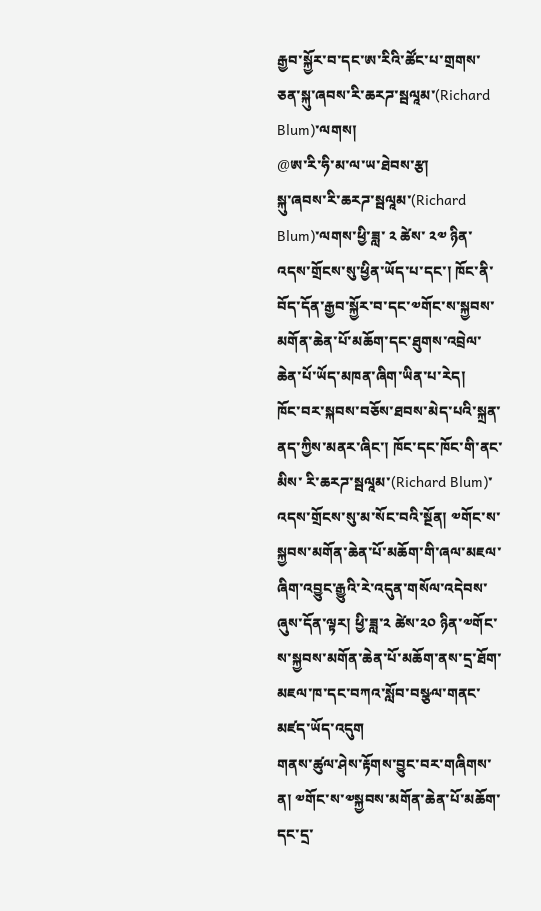རྒྱབ་སྐྱོར་བ་དང་ཨ་རིའི་ཚོང་པ་གྲགས་ཅན་སྐུ་ཞབས་ཪི་ཆརཌ་སྦལཱམ་(Richard Blum)་ལགས།
@ཨ་རི་ཧི་མ་ལ་ཡ་ཐེབས་རྩ།
སྐུ་ཞབས་རི་ཆརཌ་སྦལཱམ་(Richard Blum)་ལགས་ཕྱི་ཟླ་ ༢ ཚེས་ ༢༧ ཉིན་འདས་གྲོངས་སུ་ཕྱིན་ཡོད་པ་དང་། ཁོང་ནི་བོད་དོན་རྒྱབ་སྐྱོར་བ་དང་༧གོང་ས་སྐྱབས་མགོན་ཆེན་པོ་མཆོག་དང་ཐུགས་འབྲེལ་ཆེན་པོ་ཡོད་མཁན་ཞིག་ཡིན་པ་རེད།
ཁོང་བར་སྐབས་བཅོས་ཐབས་མེད་པའི་སྐྲན་ནད་ཀྱིས་མནར་ཞིང་། ཁོང་དང་ཁོང་གི་ནང་མིས་ རི་ཆརཌ་སྦལཱམ་(Richard Blum)་འདས་གྲོངས་སུ་མ་སོང་བའི་སྔོན། ༧གོང་ས་སྐྱབས་མགོན་ཆེན་པོ་མཆོག་གི་ཞལ་མཇལ་ཞིག་འབྱུང་རྒྱུའི་རེ་འདུན་གསོལ་འདེབས་ཞུས་དོན་ལྟར། ཕྱི་ཟླ་༢ ཚེས་༢༠ ཉིན་༧གོང་ས་སྐྱབས་མགོན་ཆེན་པོ་མཆོག་ནས་དྲ་ཐོག་མཇལ་ཁ་དང་བཀའ་སློབ་བསྩལ་གནང་མཛད་ཡོད་འདུག
གནས་ཚུལ་ཤེས་རྟོགས་བྱུང་བར་གཞིགས་ན། ༧གོང་ས་༧སྐྱབས་མགོན་ཆེན་པོ་མཆོག་དང་དྲ་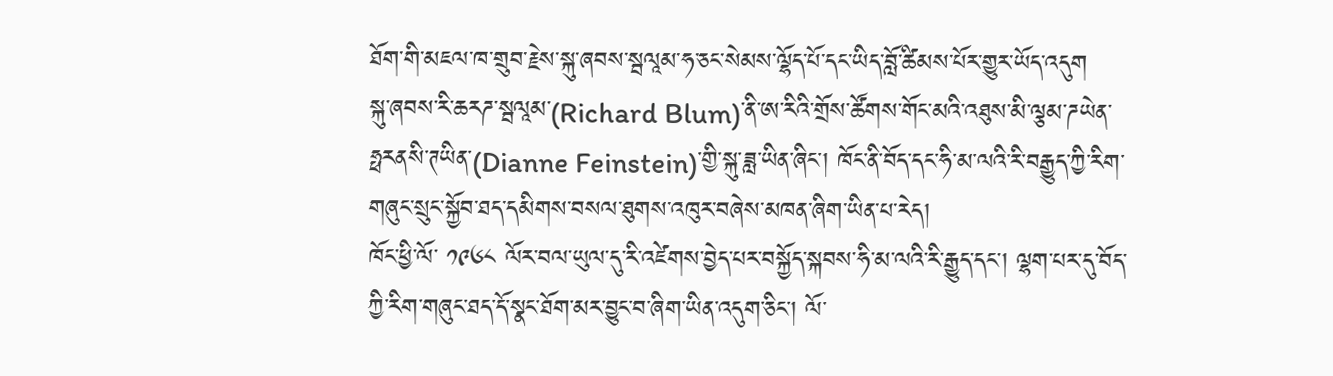ཐོག་གི་མཇལ་ཁ་གྲུབ་རྗེས་སྐུ་ཞབས་སྦལཱམ་ཧ་ཅང་སེམས་ལྷོད་པོ་དང་ཡིད་བློ་ཚིམས་པོར་གྱུར་ཡོད་འདུག
སྐུ་ཞབས་རི་ཆརཌ་སྦལཱམ་(Richard Blum)་ནི་ཨ་རིའི་གྲོས་ཚོགས་གོང་མའི་འཐུས་མི་ལྕམ་ཌཡེན་ཧྥརནསི་ཊཡིན་(Dianne Feinstein)་གྱི་སྐུ་ཟླ་ཡིན་ཞིང་། ཁོང་ནི་བོད་དང་ཧི་མ་ལའི་རི་བརྒྱུད་ཀྱི་རིག་གཞུང་སྲུང་སྐྱོབ་ཐད་དམིགས་བསལ་ཐུགས་འཁུར་བཞེས་མཁན་ཞིག་ཡིན་པ་རེད།
ཁོང་ཕྱི་ལོ་ ༡༩༦༨ ལོར་བལ་ཡུལ་དུ་རི་འཛེགས་བྱེད་པར་བསྐྱོད་སྐབས་ཧི་མ་ལའི་རི་རྒྱུད་དང་། ལྷག་པར་དུ་བོད་ཀྱི་རིག་གཞུང་ཐད་དོ་སྣང་ཐོག་མར་བྱུང་བ་ཞིག་ཡིན་འདུག་ཅིང་། ལོ་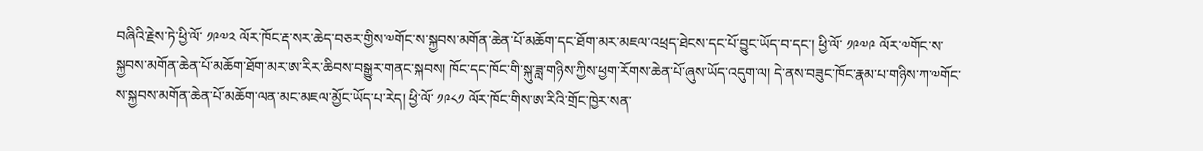བཞིའི་རྗེས་ཏེ་ཕྱི་ལོ་ ༡༩༧༢ ལོར་ཁོང་རྡ་སར་ཆེད་བཅར་གྱིས་༧གོང་ས་སྐྱབས་མགོན་ཆེན་པོ་མཆོག་དང་ཐོག་མར་མཇལ་འཕྲད་ཐེངས་དང་པོ་བྱུང་ཡོད་བ་དང་། ཕྱི་ལོ་ ༡༩༧༩ ལོར་༧གོང་ས་སྐྱབས་མགོན་ཆེན་པོ་མཆོག་ཐོག་མར་ཨ་རིར་ཆིབས་བསྒྱུར་གནང་སྐབས། ཁོང་དང་ཁོང་གི་སྐུ་ཟླ་གཉིས་ཀྱིས་ཕྱག་རོགས་ཆེན་པོ་ཞུས་ཡོད་འདུག་ལ། དེ་ནས་བཟུང་ཁོང་རྣམ་པ་གཉིས་ཀ་༧གོང་ས་སྐྱབས་མགོན་ཆེན་པོ་མཆོག་ལན་མང་མཇལ་མྱོང་ཡོད་པ་རེད། ཕྱི་ལོ་ ༡༩༨༡ ལོར་ཁོང་གིས་ཨ་རིའི་གྲོང་ཁྱེར་སན་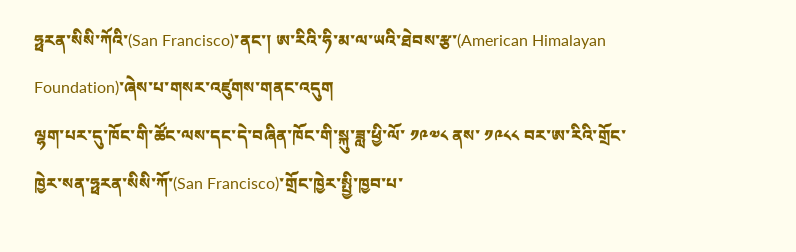ཧྥརན་སིསི་ཀོའི་(San Francisco)་ནང་། ཨ་རིའི་ཧི་མ་ལ་ཡའི་ཐེབས་རྩ་(American Himalayan Foundation)་ཞེས་པ་གསར་འཛུགས་གནང་འདུག
ལྷག་པར་དུ་ཁོང་གི་ཚོང་ལས་དང་དེ་བཞིན་ཁོང་གི་སྐུ་ཟླ་ཕྱི་ལོ་ ༡༩༧༨ ནས་ ༡༩༨༨ བར་ཨ་རིའི་གྲོང་ཁྱེར་སན་ཧྥརན་སིསི་ཀོ་(San Francisco)་གྲོང་ཁྱེར་སྤྱི་ཁྱབ་པ་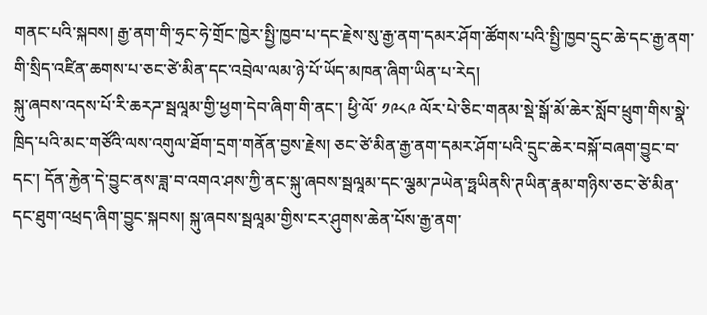གནང་པའི་སྐབས། རྒྱ་ནག་གི་ཧྲང་ཧེ་གྲོང་ཁྱེར་སྤྱི་ཁྱབ་པ་དང་རྗེས་སུ་རྒྱ་ནག་དམར་ཤོག་ཚོགས་པའི་སྤྱི་ཁྱབ་དྲུང་ཆེ་དང་རྒྱ་ནག་གི་སྲིད་འཛིན་ཆགས་པ་ཅང་ཙེ་མིན་དང་འབྲེལ་ལམ་ཉེ་པོ་ཡོད་མཁན་ཞིག་ཡིན་པ་རེད།
སྐུ་ཞབས་འདས་པོ་རི་ཆརཌ་སྦལཱམ་གྱི་ཕྱག་དེབ་ཞིག་གི་ནང་། ཕྱི་ལོ་ ༡༩༨༩ ལོར་པེ་ཅིང་གནམ་སྡེ་སྒོ་མོ་ཆེར་སློབ་ཕྲུག་གིས་སྣེ་ཁྲིད་པའི་མང་གཙོའི་ལས་འགུལ་ཐོག་དྲག་གནོན་བྱས་རྗེས། ཅང་ཙེ་མིན་རྒྱ་ནག་དམར་ཤོག་པའི་དྲུང་ཆེར་བསྐོ་བཞག་བྱུང་བ་དང་། དོན་རྐྱེན་དེ་བྱུང་ནས་ཟླ་བ་འགའ་ཤས་ཀྱི་ནང་སྐུ་ཞབས་སྦལཱམ་དང་ལྕམ་ཌཡེན་ཧྥཡིནསི་ཊཡིན་རྣམ་གཉིས་ཅང་ཙེ་མིན་དང་ཐུག་འཕྲད་ཞིག་བྱུང་སྐབས། སྐུ་ཞབས་སྦལཱམ་གྱིས་ངར་ཤུགས་ཆེན་པོས་རྒྱ་ནག་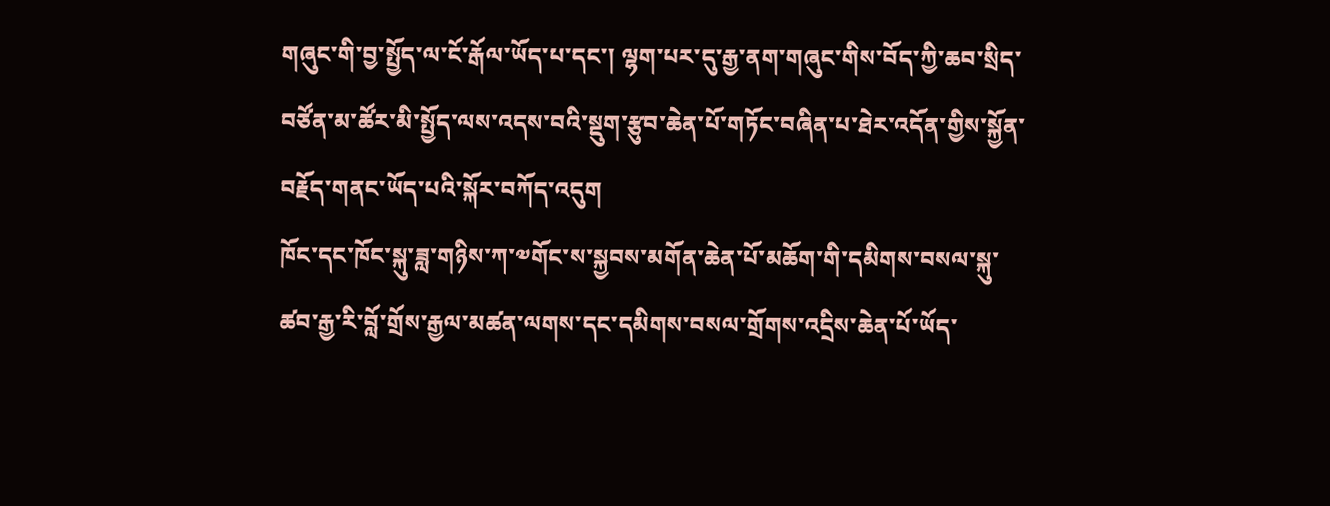གཞུང་གི་བྱ་སྤྱོད་ལ་ངོ་རྒོལ་ཡོད་པ་དང་། ལྷག་པར་དུ་རྒྱ་ནག་གཞུང་གིས་བོད་ཀྱི་ཆབ་སྲིད་བཙོན་མ་ཚོར་མི་སྤྱོད་ལས་འདས་བའི་སྡུག་རྩུབ་ཆེན་པོ་གཏོང་བཞིན་པ་ཐེར་འདོན་གྱིས་སྐྱོན་བརྗོད་གནང་ཡོད་པའི་སྐོར་བཀོད་འདུག
ཁོང་དང་ཁོང་སྐུ་ཟླ་གཉིས་ཀ་༧གོང་ས་སྐྱབས་མགོན་ཆེན་པོ་མཆོག་གི་དམིགས་བསལ་སྐུ་ཚབ་རྒྱ་རི་བློ་གྲོས་རྒྱལ་མཚན་ལགས་དང་དམིགས་བསལ་གྲོགས་འདྲིས་ཆེན་པོ་ཡོད་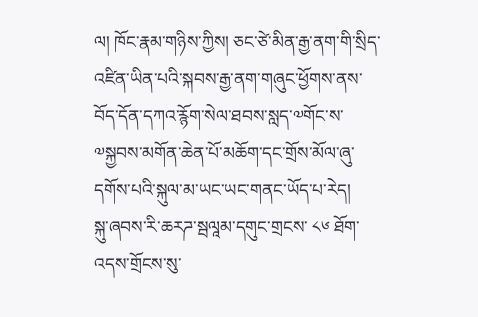ལ། ཁོང་རྣམ་གཉིས་ཀྱིས། ཅང་ཙེ་མིན་རྒྱ་ནག་གི་སྲིད་འཛིན་ཡིན་པའི་སྐབས་རྒྱ་ནག་གཞུང་ཕྱོགས་ནས་བོད་དོན་དཀའ་རྙོག་སེལ་ཐབས་སླད་༧གོང་ས་༧སྐྱབས་མགོན་ཆེན་པོ་མཆོག་དང་གྲོས་མོལ་ཞུ་དགོས་པའི་སྐུལ་མ་ཡང་ཡང་གནང་ཡོད་པ་རེད།
སྐུ་ཞབས་རི་ཆརཌ་སྦལཱམ་དགུང་གྲངས་ ༨༦ ཐོག་འདས་གྲོངས་སུ་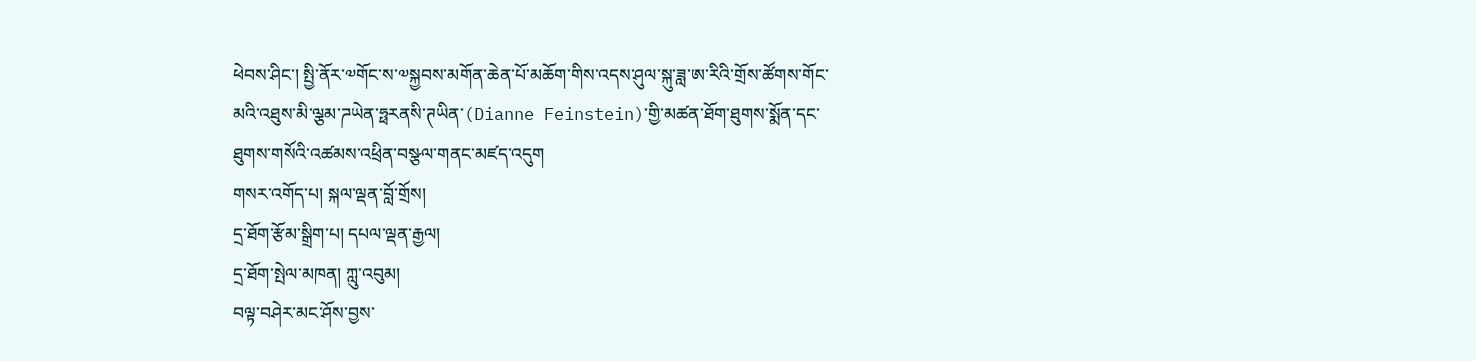ཕེབས་ཤིང་། སྤྱི་ནོར་༧གོང་ས་༧སྐྱབས་མགོན་ཆེན་པོ་མཆོག་གིས་འདས་ཤུལ་སྐུ་ཟླ་ཨ་རིའི་གྲོས་ཚོགས་གོང་མའི་འཐུས་མི་ལྕམ་ཌཡེན་ཧྥརནསི་ཊཡིན་(Dianne Feinstein)་གྱི་མཚན་ཐོག་ཐུགས་སྨོན་དང་ཐུགས་གསོའི་འཚམས་འཕྲིན་བསྩལ་གནང་མཛད་འདུག
གསར་འགོད་པ། སྐལ་ལྡན་བློ་གྲོས།
དྲ་ཐོག་རྩོམ་སྒྲིག་པ། དཔལ་ལྡན་རྒྱལ།
དྲ་ཐོག་སྤེལ་མཁན། ཀླུ་འབུམ།
བལྟ་བཤེར་མང་ཤོས་བྱས་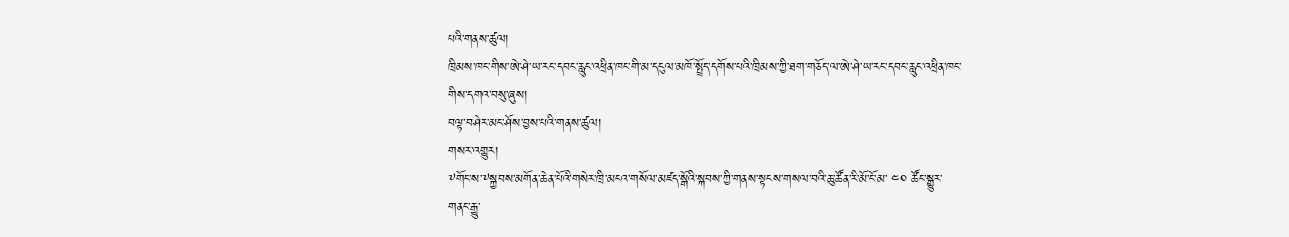པའི་གནས་ཚུལ།
ཁྲིམས་ཁང་གིས་ཨེ་ཤེ་ཡ་རང་དབང་རླུང་འཕྲིན་ཁང་གི་མ་དངུལ་མཁོ་སྤྲོད་དགོས་པའི་ཁྲིམས་ཀྱི་ཐག་གཅོད་ལ་ཨེ་ཤེ་ཡ་རང་དབང་རླུང་འཕྲིན་ཁང་གིས་དགའ་བསུ་ཞུས།
བལྟ་བཤེར་མང་ཤོས་བྱས་པའི་གནས་ཚུལ།
གསར་འགྱུར།
༸གོང་ས་༸སྐྱབས་མགོན་ཆེན་པོའི་གསེར་ཁྲི་མངའ་གསོལ་མཛད་སྒོའི་སྐབས་ཀྱི་གནས་སྟངས་གསལ་བའི་ཆུ་ཚོན་རི་མོ་ངོ་མ་ ༤༠ ཚོང་སྒྱུར་གནང་རྒྱུ་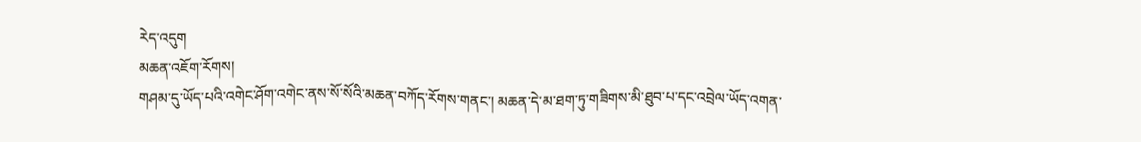རེད་འདུག
མཆན་འཇོག་རོགས།
གཤམ་དུ་ཡོད་པའི་འགེང་ཤོག་འགེང་ནས་སོ་སོའི་མཆན་བཀོད་རོགས་གནང་། མཆན་དེ་མ་ཐག་ཏུ་གཟིགས་མི་ཐུབ་པ་དང་འབྲེལ་ཡོད་འགན་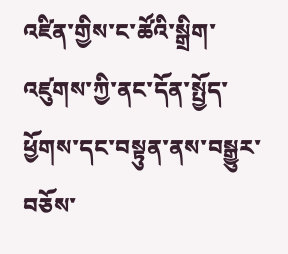འཛིན་གྱིས་ང་ཚོའི་སྒྲིག་འཛུགས་ཀྱི་ནང་དོན་སྤྱོད་ཕྱོགས་དང་བསྟུན་ནས་བསྒྱུར་བཅོས་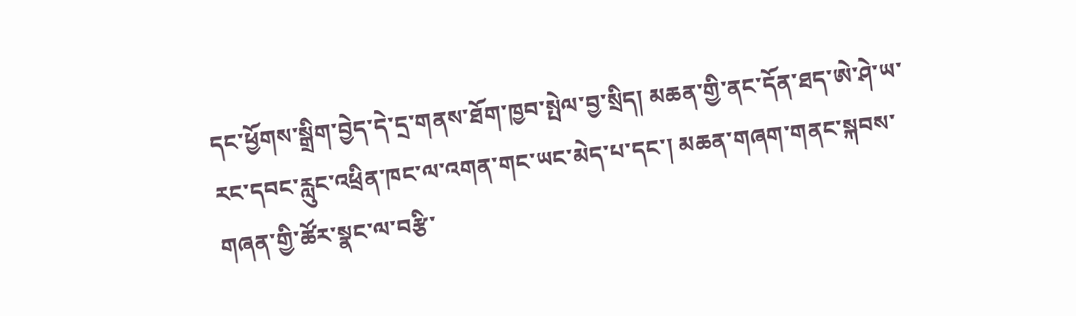དང་ཕྱོགས་སྒྲིག་བྱེད་དེ་དྲ་གནས་ཐོག་ཁྱབ་སྤེལ་བྱ་སྲིད། མཆན་གྱི་ནང་དོན་ཐད་ཨེ་ཤེ་ཡ་རང་དབང་རླུང་འཕྲིན་ཁང་ལ་འགན་གང་ཡང་མེད་པ་དང་། མཆན་གཞག་གནང་སྐབས་གཞན་གྱི་ཚོར་སྣང་ལ་བརྩི་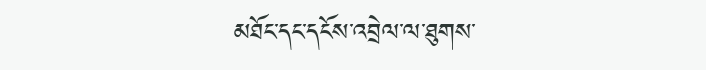མཐོང་དང་དངོས་འབྲེལ་ལ་ཐུགས་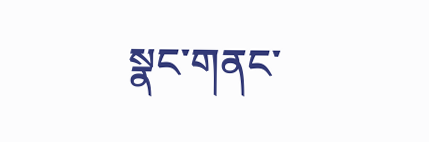སྣང་གནང་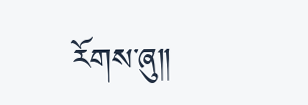རོགས་ཞུ༎